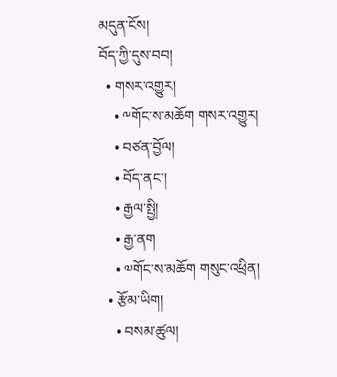མདུན་ངོས།
བོད་ཀྱི་དུས་བབ།
  • གསར་འགྱུར།
    • ༸གོང་ས་མཆོག གསར་འགྱུར།
    • བཙན་བྱོལ།
    • བོད་ནང་།
    • རྒྱལ་སྤྱི།
    • རྒྱ་ནག
    • ༧གོང་ས་མཆོག གསུང་འཕྲིན།
  • རྩོམ་ཡིག།
    • བསམ་ཚུལ།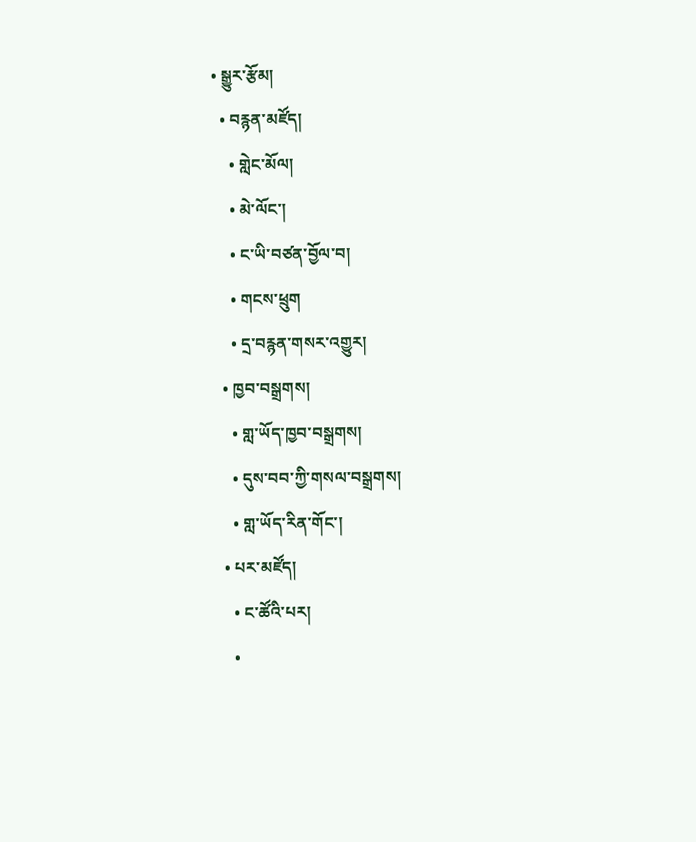• སྒྱུར་རྩོམ།
  • བརྙན་མཛོད།
    • གླེང་མོལ།
    • མེ་ལོང་།
    • ང་ཡི་བཙན་བྱོལ་བ།
    • གངས་ཕྲུག
    • དྲ་བརྙན་གསར་འགྱུར།
  • ཁྱབ་བསྒྲགས།
    • གླ་ཡོད་ཁྱབ་བསྒྲགས།
    • དུས་བབ་ཀྱི་གསལ་བསྒྲགས།
    • གླ་ཡོད་རིན་གོང་།
  • པར་མཛོད།
    • ང་ཚོའི་པར།
    •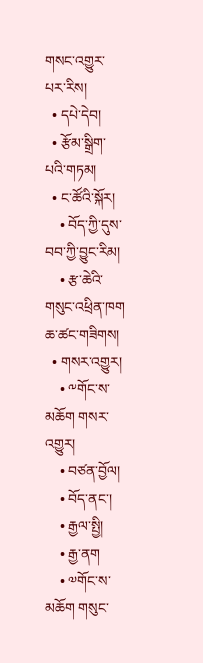གསང་འགྱུར་པར་རིས།
  • དཔེ་དེབ།
  • རྩོམ་སྒྲིག་པའི་གཏམ།
  • ང་ཚོའི་སྐོར།
    • བོད་ཀྱི་དུས་བབ་ཀྱི་བྱུང་རིམ།
    • རྩ་ཆེའི་གསུང་འཕྲིན་ཁག
ཆ་ཚང་གཟིགས།
  • གསར་འགྱུར།
    • ༸གོང་ས་མཆོག གསར་འགྱུར།
    • བཙན་བྱོལ།
    • བོད་ནང་།
    • རྒྱལ་སྤྱི།
    • རྒྱ་ནག
    • ༧གོང་ས་མཆོག གསུང་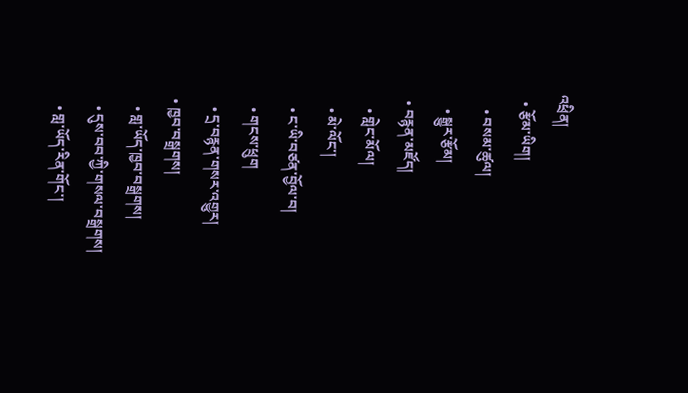འཕྲིན།
  • རྩོམ་ཡིག།
    • བསམ་ཚུལ།
    • སྒྱུར་རྩོམ།
  • བརྙན་མཛོད།
    • གླེང་མོལ།
    • མེ་ལོང་།
    • ང་ཡི་བཙན་བྱོལ་བ།
    • གངས་ཕྲུག
    • དྲ་བརྙན་གསར་འགྱུར།
  • ཁྱབ་བསྒྲགས།
    • གླ་ཡོད་ཁྱབ་བསྒྲགས།
    • དུས་བབ་ཀྱི་གསལ་བསྒྲགས།
    • གླ་ཡོད་རིན་གོང་།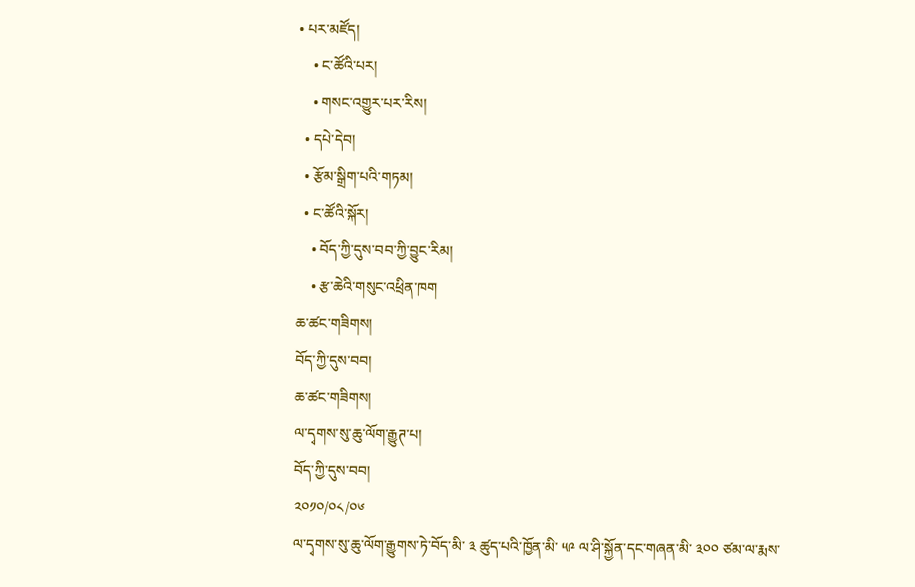• པར་མཛོད།
    • ང་ཚོའི་པར།
    • གསང་འགྱུར་པར་རིས།
  • དཔེ་དེབ།
  • རྩོམ་སྒྲིག་པའི་གཏམ།
  • ང་ཚོའི་སྐོར།
    • བོད་ཀྱི་དུས་བབ་ཀྱི་བྱུང་རིམ།
    • རྩ་ཆེའི་གསུང་འཕྲིན་ཁག
ཆ་ཚང་གཟིགས།
བོད་ཀྱི་དུས་བབ།
ཆ་ཚང་གཟིགས།
ལ་དྭགས་སུ་ཆུ་ལོག་རྒྱུཊ་པ།
བོད་ཀྱི་དུས་བབ།
༢༠༡༠/༠༨/༠༦
ལ་དྭགས་སུ་ཆུ་ལོག་རྒྱུགས་ཏེ་བོད་མི་ ༣ ཚུད་པའི་ཁྱོན་མི་ ༥༩ ལ་ཤི་སྐྱོན་དང་གཞན་མི་ ༣༠༠ ཙམ་ལ་རྨས་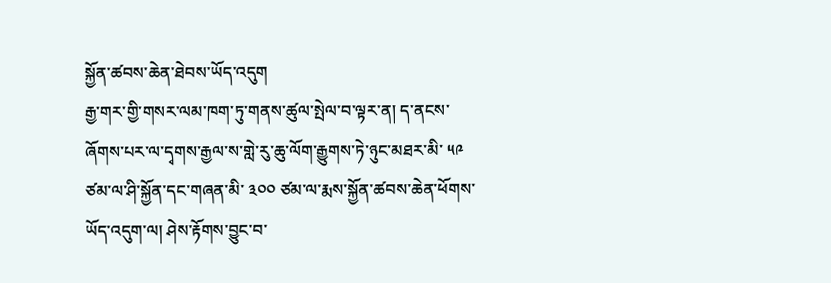སྐྱོན་ཚབས་ཆེན་ཐེབས་ཡོད་འདུག
རྒྱ་གར་གྱི་གསར་ལམ་ཁག་ཏུ་གནས་ཚུལ་སྤེལ་བ་ལྟར་ན། ད་ནངས་ཞོགས་པར་ལ་དྭགས་རྒྱལ་ས་གླེ་རུ་ཆུ་ལོག་རྒྱུགས་ཏེ་ཉུང་མཐར་མི་ ༥༩ ཙམ་ལ་ཤི་སྐྱོན་དང་གཞན་མི་ ༣༠༠ ཙམ་ལ་རྨས་སྐྱོན་ཚབས་ཆེན་ཕོགས་ཡོད་འདུག་ལ། ཤེས་རྟོགས་བྱུང་བ་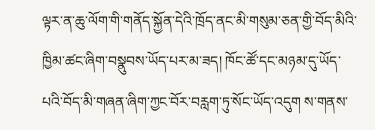ལྟར་ན་ཆུ་ལོག་གི་གནོད་སྐྱོན་དེའི་ཁྲོད་ནང་མི་གསུམ་ཅན་གྱི་བོད་མིའི་ཁྱིམ་ཚང་ཞིག་བསྣུབས་ཡོད་པར་མ་ཟད། ཁོང་ཚོ་དང་མཉམ་དུ་ཡོད་པའི་བོད་མི་གཞན་ཞིག་ཀྱང་བོར་བརླག་ཏུ་སོང་ཡོད་འདུག ས་གནས་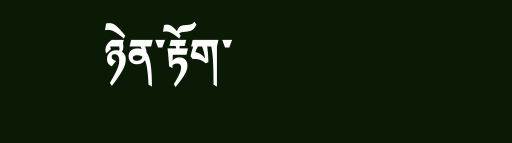ཉེན་རྟོག་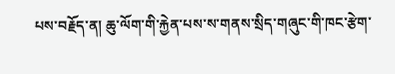པས་བརྗོད་ན། ཆུ་ལོག་གི་རྐྱེན་པས་ས་གནས་སྲིད་གཞུང་གི་ཁང་རྩེག་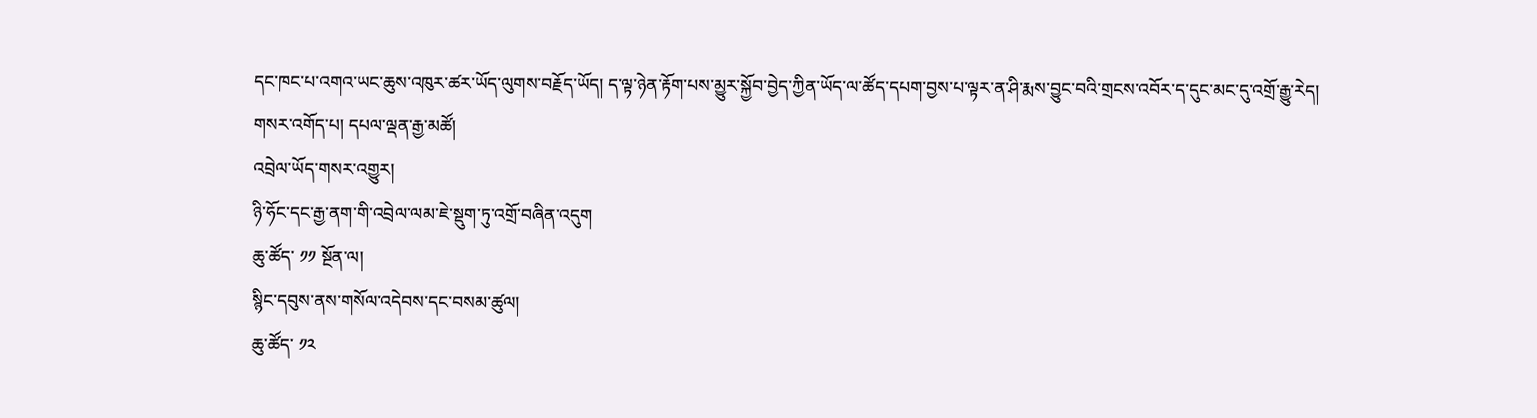དང་ཁང་པ་འགའ་ཡང་ཆུས་འཁུར་ཚར་ཡོད་ལུགས་བརྗོད་ཡོད། ད་ལྟ་ཉེན་རྟོག་པས་མྱུར་སྐྱོབ་བྱེད་ཀྱིན་ཡོད་ལ་ཚོད་དཔག་བྱས་པ་ལྟར་ན་ཤི་རྨས་བྱུང་བའི་གྲངས་འབོར་ད་དུང་མང་དུ་འགྲོ་རྒྱུ་རེད།
གསར་འགོད་པ། དཔལ་ལྡན་རྒྱ་མཚོ།
འབྲེལ་ཡོད་གསར་འགྱུར།
ཉི་ཧོང་དང་རྒྱ་ནག་གི་འབྲེལ་ལམ་ཇེ་སྡུག་ཏུ་འགྲོ་བཞིན་འདུག
ཆུ་ཚོད་ ༡༡ སྔོན་ལ།
སྙིང་དབུས་ནས་གསོལ་འདེབས་དང་བསམ་ཚུལ།
ཆུ་ཚོད་ ༡༢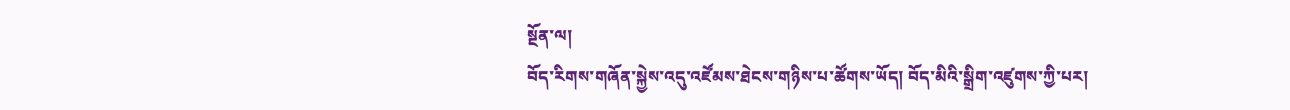སྔོན་ལ།
བོད་རིགས་གཞོན་སྐྱེས་འདུ་འཛོམས་ཐེངས་གཉིས་པ་ཚོགས་ཡོད། བོད་མིའི་སྒྲིག་འཛུགས་ཀྱི་པར།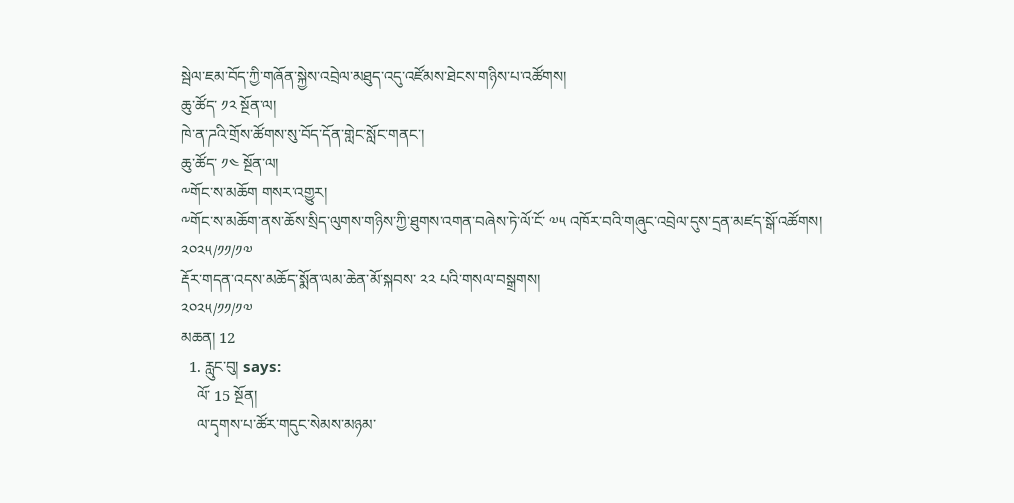སྦེལ་ཇམ་བོད་ཀྱི་གཞོན་སྐྱེས་འབྲེལ་མཐུད་འདུ་འཛོམས་ཐེངས་གཉིས་པ་འཚོགས།
ཆུ་ཚོད་ ༡༢ སྔོན་ལ།
ཁེ་ན་ཌའི་གྲོས་ཚོགས་སུ་བོད་དོན་གླེང་སློང་གནང་།
ཆུ་ཚོད་ ༡༤ སྔོན་ལ།
༸གོང་ས་མཆོག གསར་འགྱུར།
༸གོང་ས་མཆོག་ནས་ཆོས་སྲིད་ལུགས་གཉིས་ཀྱི་ཐུགས་འགན་བཞེས་ཏེ་ལོ་ངོ་ ༧༥ འཁོར་བའི་གཞུང་འབྲེལ་དུས་དྲན་མཛད་སྒོ་འཚོགས།
༢༠༢༥/༡༡/༡༧
རྡོར་གདན་འདས་མཆོད་སྨོན་ལམ་ཆེན་མོ་སྐབས་ ༢༢ པའི་གསལ་བསྒྲགས།
༢༠༢༥/༡༡/༡༧
མཆན། 12
  1. རླུང་བུ། says:
    ལོ་ 15 སྔོན།
    ལ་དྭགས་པ་ཚོར་གདུང་སེམས་མཉམ་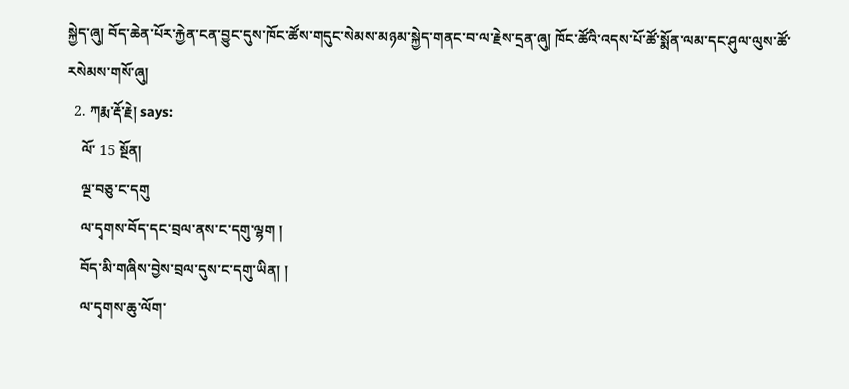སྐྱེད་ཞུ། བོད་ཆེན་པོར་རྐྱེན་ངན་བྱུང་དུས་ཁོང་ཚོས་གདུང་སེམས་མཉམ་སྐྱེད་གནང་བ་ལ་རྗེས་དྲན་ཞུ། ཁོང་ཚོའི་འདས་པོ་ཚོ་སྨོན་ལམ་དང་ཤུལ་ལུས་ཚོ་རསེམས་གསོ་ཞུ།
  2. ཀརྨ་རྡོ་རྗེ། says:
    ལོ་ 15 སྔོན།
    ལྔ་བཅུ་ང་དགུ
    ལ་དྭགས་བོད་དང་བྲལ་ནས་ང་དགུ་ལྷག །
    བོད་མི་གཞིས་བྱེས་བྲལ་དུས་ང་དགུ་ཡིན། །
    ལ་དྭགས་ཆུ་ལོག་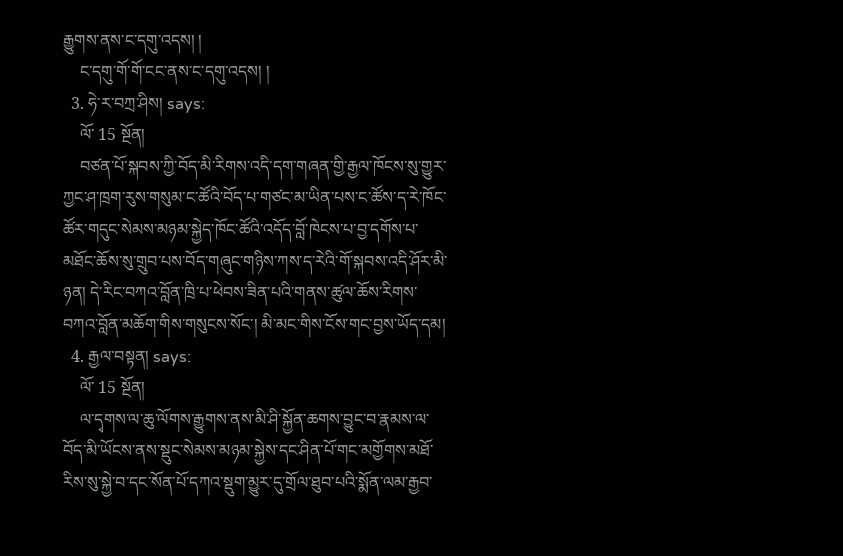རྒྱུགས་ནས་ང་དགུ་འདས། །
    ང་དགུ་གོ་གོ་ངང་ནས་ང་དགུ་འདས། །
  3. ཧེ་ར་བཀྲ་ཤིས། says:
    ལོ་ 15 སྔོན།
    བཙན་པོ་སྐབས་ཀྱི་བོད་མི་རིགས་འདི་དག་གཞན་གྱི་རྒྱལ་ཁོངས་སུ་གྱུར་ཀྱང་ཤ་ཁྲག་རུས་གསུམ་ང་ཚོའི་བོད་པ་གཙང་མ་ཡིན་པས་ང་ཚོས་ད་རེ་ཁོང་ཚོར་གདུང་སེམས་མཉམ་སྐྱེད་ཁོང་ཚོའི་འདོད་བློ་ཁེངས་པ་བྱ་དགོས་པ་མཐོང་ཆོས་སུ་གྲུབ་པས་བོད་གཞུང་གཉིས་ཀས་ད་རེའི་གོ་སྐབས་འདི་ཤོར་མི་ཉན། དེ་རིང་བཀའ་བློན་ཁྲི་པ་ཕེབས་ཟིན་པའི་གནས་ཚུལ་ཆོས་རིགས་བཀའ་བློན་མཆོག་གིས་གསུངས་སོང་། མི་མང་གིས་ངོས་གང་བྱས་ཡོད་དམ།
  4. རྒྱལ་བསྟན། says:
    ལོ་ 15 སྔོན།
    ལ་དྭགས་ལ་ཆུ་ལོགས་རྒྱུགས་ནས་མི་ཤི་སྐྱོན་ཆགས་བྱུང་བ་རྣམས་ལ་བོད་མི་ཡོངས་ནས་སྡུང་སེམས་མཉམ་སྐྱེས་དང་ཤིན་པོ་གང་མགྱོགས་མཐོ་རིས་སུ་སྐྱེ་བ་དང་སོན་པོ་དཀའ་སྡུག་མྱུར་དུ་གྲོལ་ཐུབ་པའི་སྨོན་ལམ་རྒྱབ་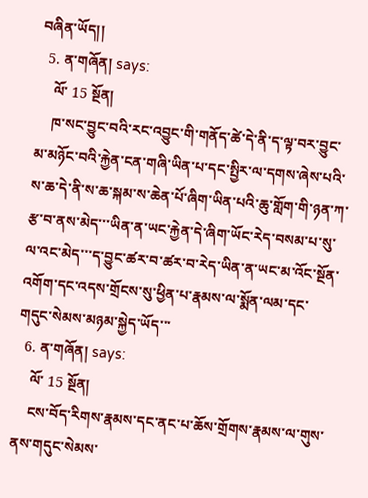བཞིན་ཡོད།།
  5. ན་གཞོན། says:
    ལོ་ 15 སྔོན།
    ཁ་སང་བྱུང་བའི་རང་འབྱུང་གི་གནོད་ཚེ་དེ་ནི་ད་ལྟ་བར་བྱུང་མ་མཉོང་བའི་རྐྱེན་ངན་གཞི་ཡིན་པ་དང་སྤྱིར་ལ་དགས་ཞེས་པའི་ས་ཆ་དེ་ནི་ས་ཆ་སྐམ་ས་ཆེན་པོ་ཞིག་ཡིན་པའི་ཆུ་གློག་གི་ཉན་ཀ་རྩ་བ་ནས་མེད་་་ཡིན་ན་ཡང་རྐྱེན་དེ་ཞིག་ཡོང་རེད་བསམ་པ་སུ་ལ་འང་མེད་་་ད་བྱུང་ཚར་བ་ཚར་བ་རེད་ཡིན་ན་ཡང་མ་འོང་སྔོན་འགོག་དང་འདས་གྲོངས་སུ་ཕྱིན་པ་རྣམས་ལ་སྨོན་ལམ་དང་གདུང་སེམས་མཉམ་སྐྱེད་ཡོད་་་
  6. ན་གཞོན། says:
    ལོ་ 15 སྔོན།
    ངས་བོད་རིགས་རྣམས་དང་ནང་པ་ཆོས་གྲོགས་རྣམས་ལ་གུས་ནས་གདུང་སེམས་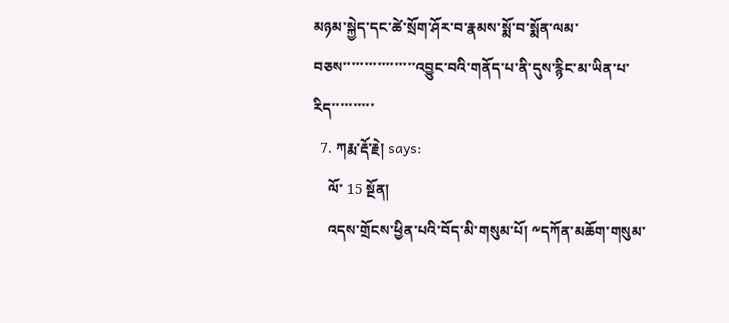མཉམ་སྐྱེད་དང་ཚེ་སྲོག་ཤོར་བ་རྣམས་སྨོ་བ་སྨོན་ལམ་བཅས་་་་་་་་་་་་་་་་་འབྱུང་བའི་གནོད་པ་ནི་དུས་རྙིང་མ་ཡིན་པ་རིད་་་་་་་་་་
  7. ཀརྨ་རྡོ་རྗེ། says:
    ལོ་ 15 སྔོན།
    འདས་གྲོངས་ཕྱིན་པའི་བོད་མི་གསུམ་པོ། ༸དཀོན་མཆོག་གསུམ་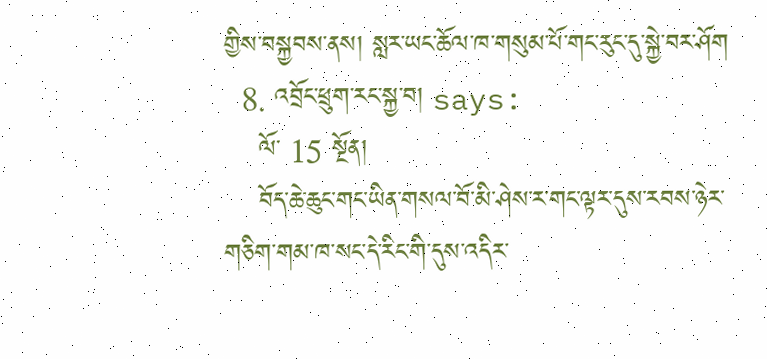གྱིས་བསྐྱབས་ནས། སླར་ཡང་ཆོལ་ཁ་གསུམ་པོ་གང་རུང་དུ་སྐྱེ་བར་ཤོག
  8. འབྲོང་ཕྲུག་རང་སྐྱ་བ། says:
    ལོ་ 15 སྔོན།
    བོད་ཆེ་ཆུང་གང་ཡིན་གསལ་བོ་མི་ཤེས་ར་གང་ལྟར་དུས་རབས་ཉེར་གཅིག་གམ་ཁ་སང་དེ་རིང་གི་དུས་འདིར་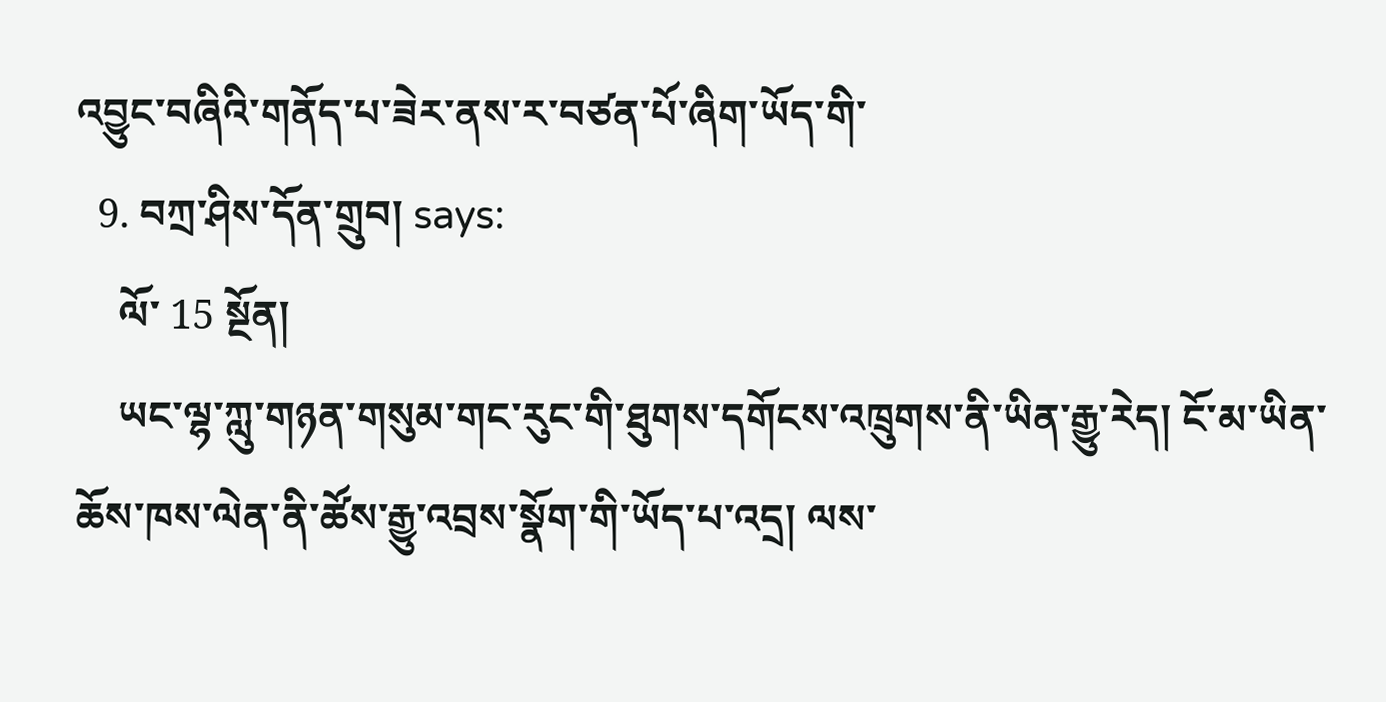འབྱུང་བཞིའི་གནོད་པ་ཟེར་ནས་ར་བཙན་པོ་ཞིག་ཡོད་གི་
  9. བཀྲ་ཤིས་དོན་གྲུབ། says:
    ལོ་ 15 སྔོན།
    ཡང་ལྷ་ཀླུ་གཉན་གསུམ་གང་རུང་གི་ཐུགས་དགོངས་འཁྲུགས་ནི་ཡིན་རྒྱུ་རེད། ངོ་མ་ཡིན་ཆོས་ཁས་ལེན་ནི་ཚོས་རྒྱུ་འབྲས་སྣོག་གི་ཡོད་པ་འདྲ། ལས་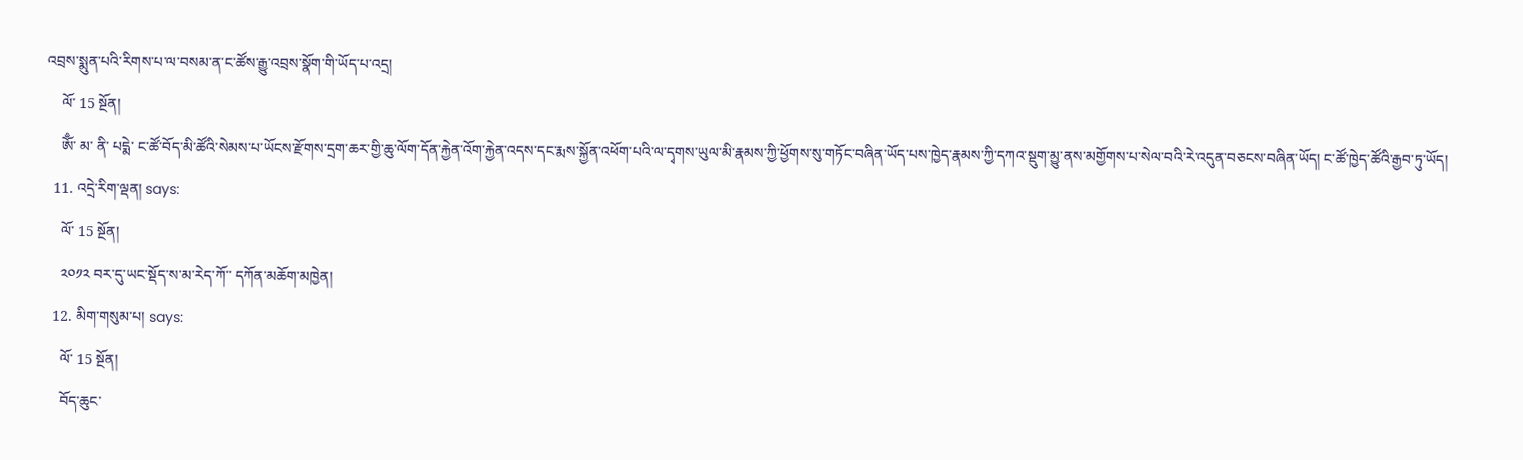འབྲས་སྨུན་པའི་རིགས་པ་ལ་བསམ་ན་ང་ཚོས་རྒྱུ་འབྲས་སྣོག་གི་ཡོད་པ་འདྲ།
    ལོ་ 15 སྔོན།
    ཨོྃ་ མ་ ནི་ པདྨེ་ ང་ཚོ་བོད་མི་ཚོའི་སེམས་པ་ཡོངས་རྫོགས་དྲག་ཆར་གྱི་ཆུ་ལོག་དོན་རྐྱེན་འོག་རྐྱེན་འདས་དང་རྨས་སྐྱོན་འཕོག་པའི་ལ་དྭགས་ཡུལ་མི་རྣམས་ཀྱི་ཕྱོགས་སུ་གཏོང་བཞིན་ཡོད་པས་ཁྱེད་རྣམས་ཀྱི་དཀའ་སྡུག་མྱུ་ནས་མགྱོགས་པ་སེལ་བའི་རེ་འདུན་བཅངས་བཞིན་ཡོད། ང་ཚོ་ཁྱེད་ཚོའི་རྒྱབ་ཏུ་ཡོད།
  11. འདྲེ་རིག་ལྡན། says:
    ལོ་ 15 སྔོན།
    ༢༠༡༢ བར་དུ་ཡང་སྡོད་ས་མ་རེད་ཀོ་་ དཀོན་མཆོག་མཁྱེན།
  12. མིག་གསུམ་པ། says:
    ལོ་ 15 སྔོན།
    བོད་ཆུང་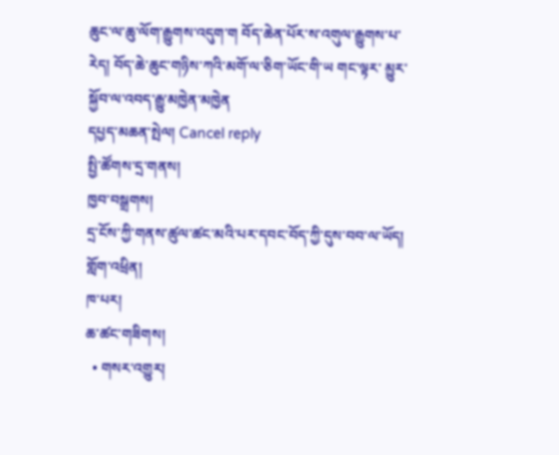ཆུང་ལ་ཆུ་ལོག་རྒྱུགས་འདུག་ག བོད་ཆེན་པོར་ས་འགུལ་རྒྱུགས་པ་རེད། བོད་ཆེ་ཆུང་གཉིས་ཀའི་མགོ་ལ་ཅིག་ཡོང་གི་ཡ གང་ལྟར་ མྱུར་སྐྱོབ་ལ་འབད་རྒྱུ་མཁྱེན་མཁྱེན
དཔྱད་མཆན་སྤེལ། Cancel reply
སྤྱི་ཚོགས་དྲ་གནས།
ཁྱབ་བསྒྲགས།
དྲ་ངོས་ཀྱི་གནས་ཚུལ་ཚང་མའི་པར་དབང་བོད་ཀྱི་དུས་བབ་ལ་ཡོད།
གློག་འཕྲིན།
ཁ་པར།
ཆ་ཚང་གཟིགས།
  • གསར་འགྱུར།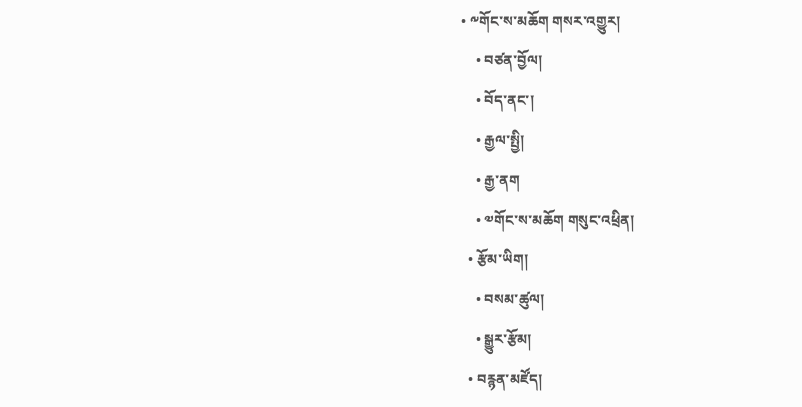• ༸གོང་ས་མཆོག གསར་འགྱུར།
    • བཙན་བྱོལ།
    • བོད་ནང་།
    • རྒྱལ་སྤྱི།
    • རྒྱ་ནག
    • ༧གོང་ས་མཆོག གསུང་འཕྲིན།
  • རྩོམ་ཡིག།
    • བསམ་ཚུལ།
    • སྒྱུར་རྩོམ།
  • བརྙན་མཛོད།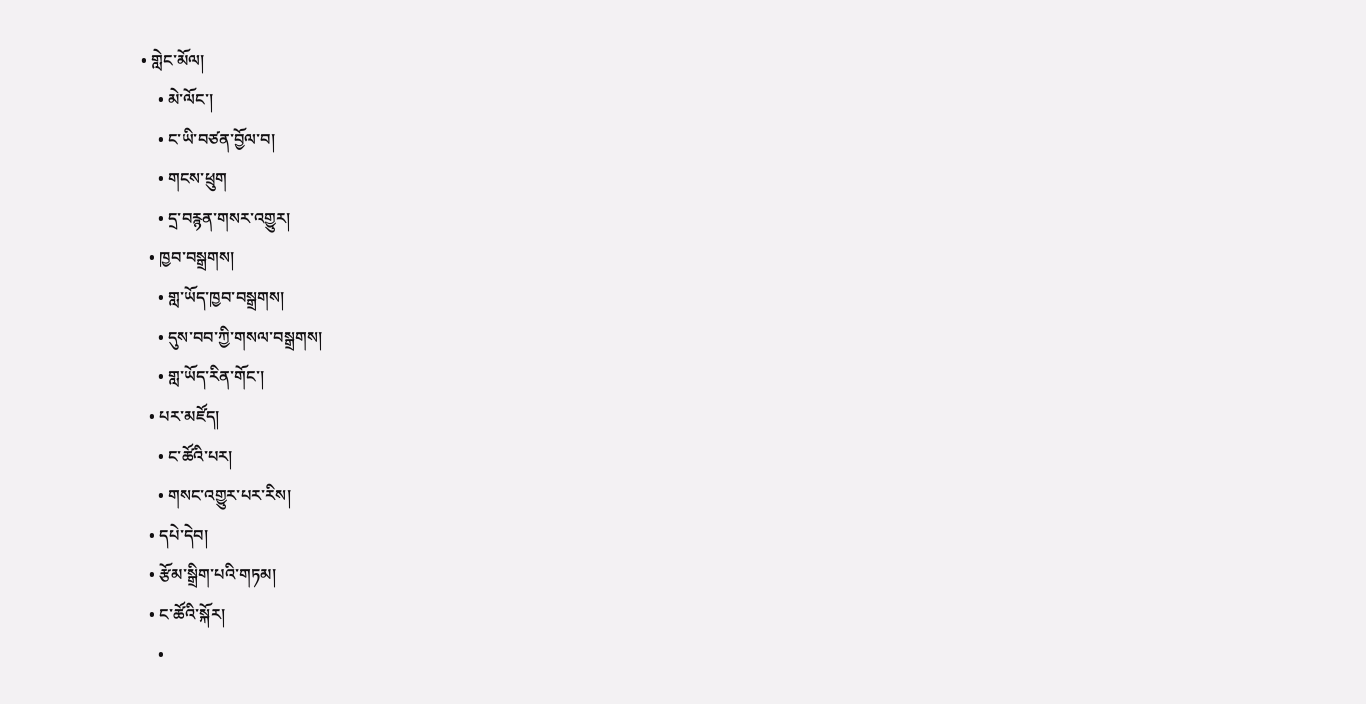• གླེང་མོལ།
    • མེ་ལོང་།
    • ང་ཡི་བཙན་བྱོལ་བ།
    • གངས་ཕྲུག
    • དྲ་བརྙན་གསར་འགྱུར།
  • ཁྱབ་བསྒྲགས།
    • གླ་ཡོད་ཁྱབ་བསྒྲགས།
    • དུས་བབ་ཀྱི་གསལ་བསྒྲགས།
    • གླ་ཡོད་རིན་གོང་།
  • པར་མཛོད།
    • ང་ཚོའི་པར།
    • གསང་འགྱུར་པར་རིས།
  • དཔེ་དེབ།
  • རྩོམ་སྒྲིག་པའི་གཏམ།
  • ང་ཚོའི་སྐོར།
    •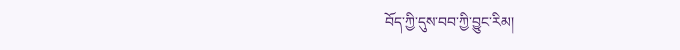བོད་ཀྱི་དུས་བབ་ཀྱི་བྱུང་རིམ།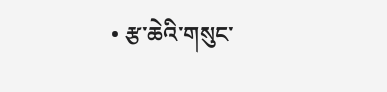• རྩ་ཆེའི་གསུང་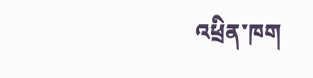འཕྲིན་ཁག